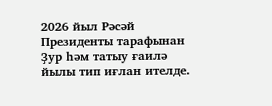2026 йыл Рәсәй Президенты тарафынан Ҙур һәм татыу ғаилә йылы тип иғлан ителде.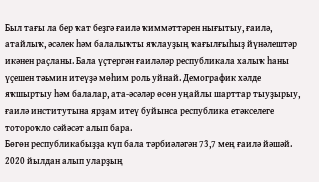Был тағы ла бер ҡат беҙгә ғаилә ҡиммәттәрен нығытыу, ғаилә, атайлыҡ, әсәлек һәм балалыҡты яҡлауҙың ҡағылғыһыҙ йүнәлештәр икәнен раҫланы. Бала үҫтергән ғаиләләр республикала халыҡ һаны үҫешен тәьмин итеүҙә мөһим роль уйнай. Демографик хәлде яҡшыртыу һәм балалар, ата-әсәләр өсөн уңайлы шарттар тыуҙырыу, ғаилә институтына ярҙам итеү буйынса республика етәкселеге тотороҡло сәйәсәт алып бара.
Бөгөн республикабыҙҙа күп бала тәрбиәләгән 73,7 мең ғаилә йәшәй. 2020 йылдан алып уларҙың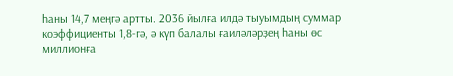һаны 14,7 меңгә артты. 2036 йылға илдә тыуымдың суммар коэффициенты 1,8-гә, ә күп балалы ғаиләләрҙең һаны өс миллионға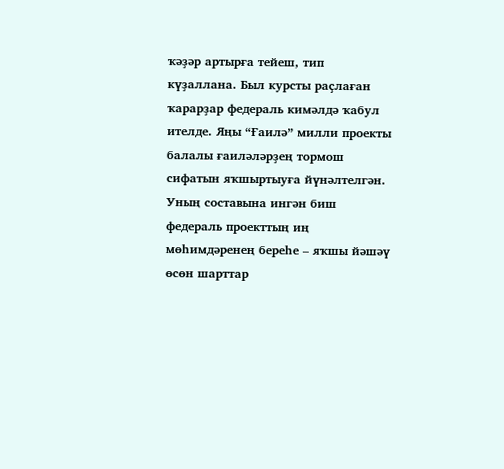ҡәҙәр артырға тейеш, тип күҙаллана. Был курсты раҫлаған ҡарарҙар федераль кимәлдә ҡабул ителде. Яңы “Ғаилә” милли проекты балалы ғаиләләрҙең тормош сифатын яҡшыртыуға йүнәлтелгән. Уның составына ингән биш федераль проекттың иң мөһимдәренең береһе – яҡшы йәшәү өсөн шарттар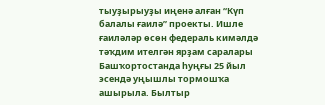тыуҙырыуҙы иңенә алған “Күп балалы ғаилә” проекты. Ишле ғаиләләр өсөн федераль кимәлдә тәҡдим ителгән ярҙам саралары Башҡортостанда һуңғы 25 йыл эсендә уңышлы тормошҡа ашырыла. Былтыр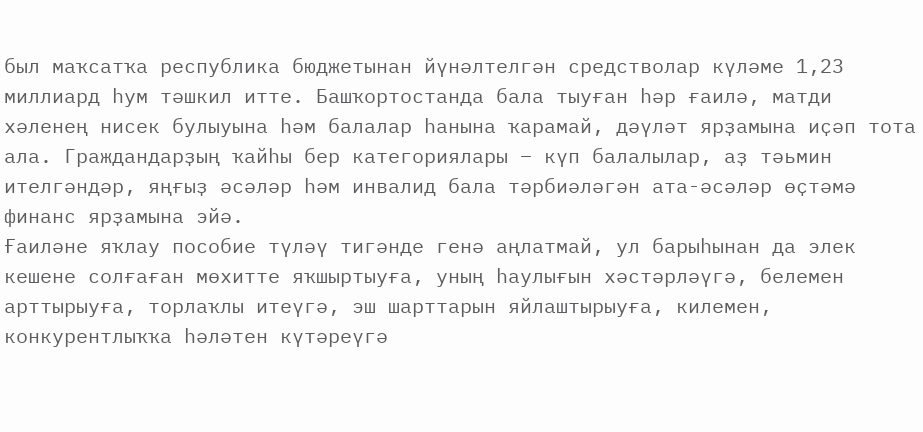был маҡсатҡа республика бюджетынан йүнәлтелгән средстволар күләме 1,23 миллиард һум тәшкил итте. Башҡортостанда бала тыуған һәр ғаилә, матди хәленең нисек булыуына һәм балалар һанына ҡарамай, дәүләт ярҙамына иҫәп тота ала. Граждандарҙың ҡайһы бер категориялары – күп балалылар, аҙ тәьмин ителгәндәр, яңғыҙ әсәләр һәм инвалид бала тәрбиәләгән ата-әсәләр өҫтәмә финанс ярҙамына эйә.
Ғаиләне яҡлау пособие түләү тигәнде генә аңлатмай, ул барыһынан да элек кешене солғаған мөхитте яҡшыртыуға, уның һаулығын хәстәрләүгә, белемен арттырыуға, торлаҡлы итеүгә, эш шарттарын яйлаштырыуға, килемен, конкурентлыҡҡа һәләтен күтәреүгә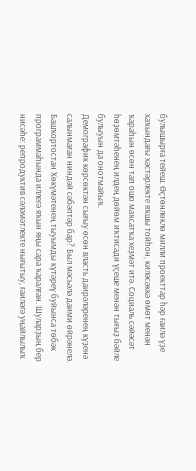булышырға тейеш. Өҫтөнлөклө милли проекттар һәр ғаилә үҙе хаҡындағы хәстәрлекте яҡшы тойһон, киләсәккә өмөт менән ҡараһын өсөн тап ошо маҡсатҡа хеҙмәт итә. Социаль сәйәсәт һөҙөмтәһенең илдең дөйөм иҡтисади үҫеше менән тығыҙ бәйле булыуын да онотмайыҡ.
Демографик көрсөктән сығыу өсөн власть даирәләренең күҙенә салынмаған ниндәй сәбәптәр бар? Был мәсьәлә даими өйрәнелә.
Башҡортостан Хөкүмәтенең тыуымды күтәреү буйынса төбәк программаһында иллегә яҡын яңы сара ҡаралған. Шуларҙың бер нисәһе: репродуктив сәләмәтлекте нығытыу, ғаиләгә уңайлылыҡ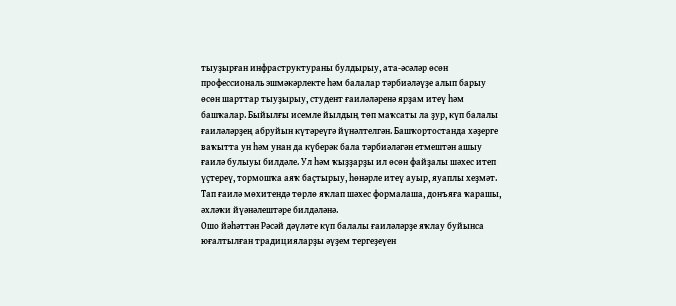тыуҙырған инфраструктураны булдырыу, ата-әсәләр өсөн профессиональ эшмәкәрлекте һәм балалар тәрбиәләүҙе алып барыу өсөн шарттар тыуҙырыу, студент ғаиләләренә ярҙам итеү һәм башҡалар. Быйылғы исемле йылдың төп маҡсаты ла ҙур, күп балалы ғаиләләрҙең абруйын күтәреүгә йүнәлтелгән. Башҡортостанда хәҙерге ваҡытта ун һәм унан да күберәк бала тәрбиәләгән етмештән ашыу ғаилә булыуы билдәле. Ул һәм ҡыҙҙарҙы ил өсөн файҙалы шәхес итеп үҫтереү, тормошҡа аяҡ баҫтырыу, һөнәрле итеү ауыр, яуаплы хеҙмәт. Тап ғаилә мөхитендә төрлө яҡлап шәхес формалаша, донъяға ҡарашы, әхләҡи йүәнәлештәре билдәләнә.
Ошо йәһәттән Рәсәй дәүләте күп балалы ғаиләләрҙе яҡлау буйынса юғалтылған традицияларҙы әүҙем тергеҙеүен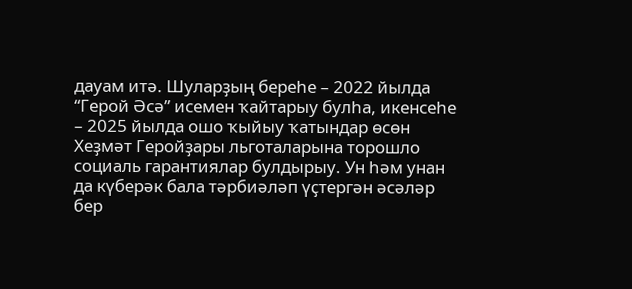дауам итә. Шуларҙың береһе – 2022 йылда “Герой Әсә” исемен ҡайтарыу булһа, икенсеһе – 2025 йылда ошо ҡыйыу ҡатындар өсөн Хеҙмәт Геройҙары льготаларына торошло социаль гарантиялар булдырыу. Ун һәм унан да күберәк бала тәрбиәләп үҫтергән әсәләр бер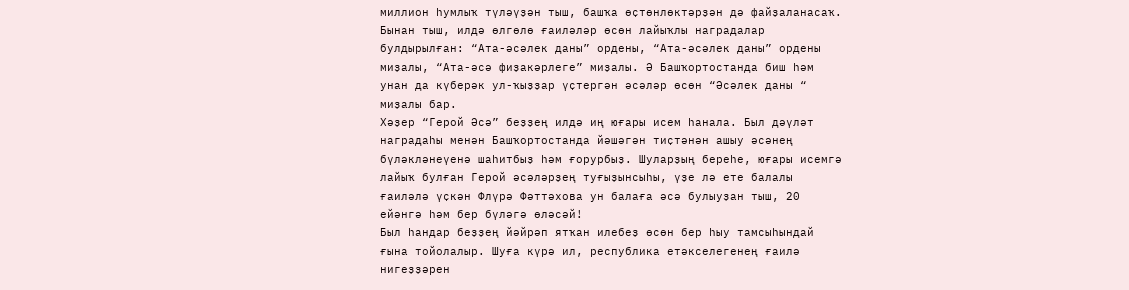миллион һумлыҡ түләүҙән тыш, башҡа өҫтөнлөктәрҙән дә файҙаланасаҡ. Бынан тыш, илдә өлгөлө ғаиләләр өсөн лайыҡлы наградалар булдырылған: “Ата-әсәлек даны” ордены, “Ата-әсәлек даны” ордены миҙалы, “Ата-әсә фиҙакәрлеге” миҙалы. Ә Башҡортостанда биш һәм унан да күберәк ул-ҡыҙҙар үҫтергән әсәләр өсөн “Әсәлек даны “ миҙалы бар.
Хәҙер “Герой Әсә” беҙҙең илдә иң юғары исем һанала. Был дәүләт наградаһы менән Башҡортостанда йәшәгән тиҫтәнән ашыу әсәнең бүләкләнеүенә шаһитбыҙ һәм ғорурбыҙ. Шуларҙың береһе, юғары исемгә лайыҡ булған Герой әсәләрҙең туғыҙынсыһы, үҙе лә ете балалы ғаиләлә үҫкән Флүрә Фәттәхова ун балаға әсә булыуҙан тыш, 20 ейәнгә һәм бер бүләгә өләсәй!
Был һандар беҙҙең йәйрәп ятҡан илебеҙ өсөн бер һыу тамсыһындай ғына тойолалыр. Шуға күрә ил, республика етәкселегенең ғаилә нигеҙҙәрен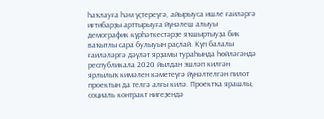һаҡлауға һәм үҫтереүгә, айырыуса ишле ғаиләргә иғтибарҙы арттырыуға йүнәлеш алыуы демографик күрһәткестәрҙе яҡшыртыуҙа бик ваҡытлы сара булыуын раҫлай. Күп балалы ғаиләләргә дәүләт ярҙамы тураһында һөйләгәндә республикала 2020 йылдан эшләп килгән ярлылыҡ кимәлен кәметеүгә йүнәлтелгән пилот проектын да телгә алғы килә. Проектҡа ярашлы, социаль контракт нигеҙендә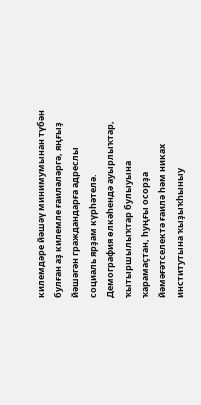килемдәре йәшәү минимумынан түбән булған аҙ килемле ғаиләләргә, яңғыҙ йәшәгән граждандарға адреслы социаль ярҙам күрһәтелә.
Демография өлкәһендә ауырлыҡтар, ҡытыршылыҡтар булыуына ҡарамаҫтан, һуңғы осорҙа йәмәғәтселектә ғаилә һәм никах институтына ҡыҙыҡһыныу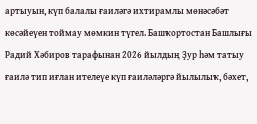артыуын, күп балалы ғаиләгә ихтирамлы мөнәсәбәт көсәйеүен тоймау мөмкин түгел. Башҡортостан Башлығы Радий Хәбиров тарафынан 2026 йылдың Ҙур һәм татыу ғаилә тип иғлан ителеүе күп ғаиләләргә йылылыҡ, бәхет,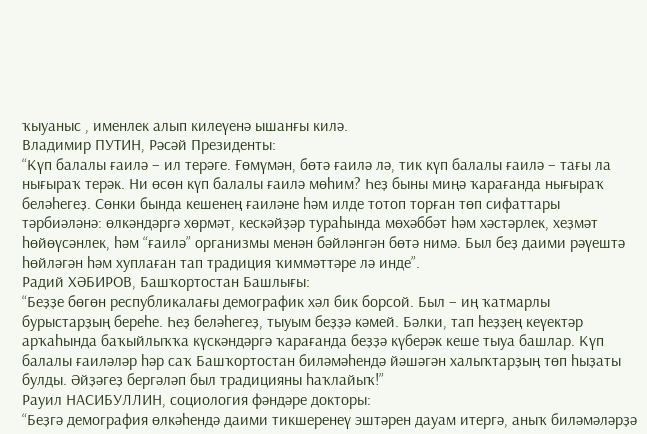ҡыуаныс , именлек алып килеүенә ышанғы килә.
Владимир ПУТИН, Рәсәй Президенты:
“Күп балалы ғаилә – ил терәге. Ғөмүмән, бөтә ғаилә лә, тик күп балалы ғаилә – тағы ла нығыраҡ терәк. Ни өсөн күп балалы ғаилә мөһим? Һеҙ быны миңә ҡарағанда нығыраҡ беләһегеҙ. Сөнки бында кешенең ғаиләне һәм илде тотоп торған төп сифаттары тәрбиәләнә: өлкәндәргә хөрмәт, кескәйҙәр тураһында мөхәббәт һәм хәстәрлек, хеҙмәт һөйөүсәнлек, һәм “ғаилә” организмы менән бәйләнгән бөтә нимә. Был беҙ даими рәүештә һөйләгән һәм хуплаған тап традиция ҡиммәттәре лә инде”.
Радий ХӘБИРОВ, Башҡортостан Башлығы:
“Беҙҙе бөгөн республикалағы демографик хәл бик борсой. Был – иң ҡатмарлы бурыстарҙың береһе. Һеҙ беләһегеҙ, тыуым беҙҙә кәмей. Бәлки, тап һеҙҙең кеүектәр арҡаһында баҡыйлыҡҡа күскәндәргә ҡарағанда беҙҙә күберәк кеше тыуа башлар. Күп балалы ғаиләләр һәр саҡ Башҡортостан биләмәһендә йәшәгән халыҡтарҙың төп һыҙаты булды. Әйҙәгеҙ бергәләп был традицияны һаҡлайыҡ!”
Рауил НАСИБУЛЛИН, социология фәндәре докторы:
“Беҙгә демография өлкәһендә даими тикшеренеү эштәрен дауам итергә, аныҡ биләмәләрҙә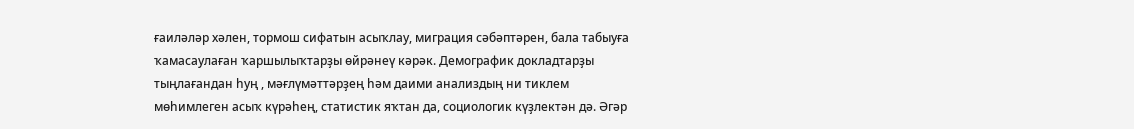ғаиләләр хәлен, тормош сифатын асыҡлау, миграция сәбәптәрен, бала табыуға ҡамасаулаған ҡаршылыҡтарҙы өйрәнеү кәрәк. Демографик докладтарҙы тыңлағандан һуң , мәғлүмәттәрҙең һәм даими анализдың ни тиклем мөһимлеген асыҡ күрәһең, статистик яҡтан да, социологик күҙлектән дә. Әгәр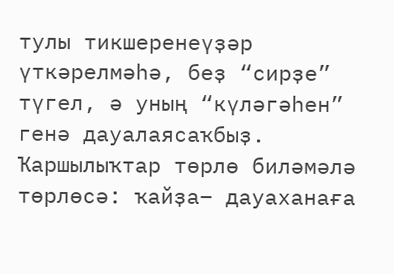тулы тикшеренеүҙәр үткәрелмәһә, беҙ “сирҙе” түгел, ә уның “күләгәһен” генә дауалаясаҡбыҙ. Ҡаршылыҡтар төрлө биләмәлә төрлөсә: ҡайҙа– дауаханаға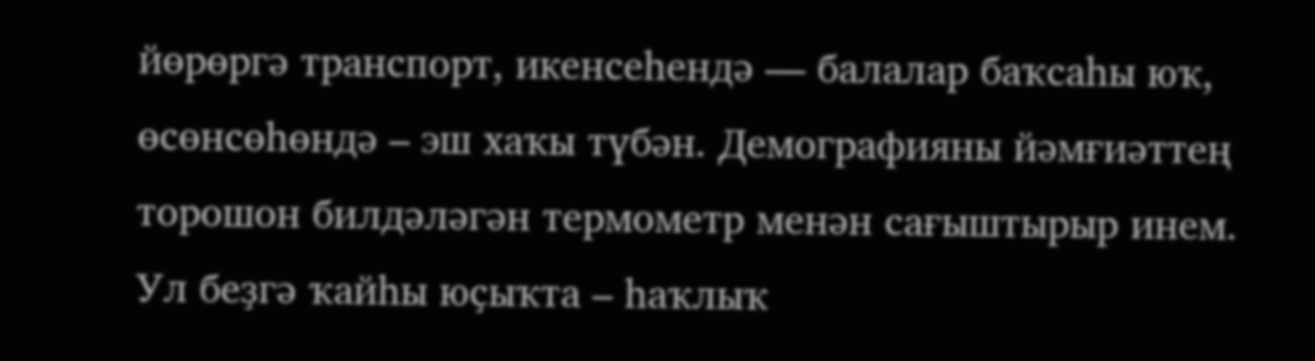йөрөргә транспорт, икенсеһендә –– балалар баҡсаһы юҡ, өсөнсөһөндә – эш хаҡы түбән. Демографияны йәмғиәттең торошон билдәләгән термометр менән сағыштырыр инем. Ул беҙгә ҡайһы юҫыҡта – һаҡлыҡ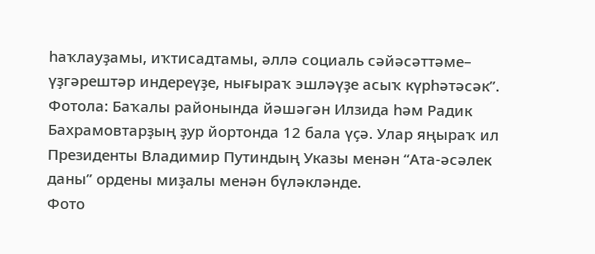һаҡлауҙамы, иҡтисадтамы, әллә социаль сәйәсәттәме– үҙгәрештәр индереүҙе, нығыраҡ эшләүҙе асыҡ күрһәтәсәк”.
Фотола: Баҡалы районында йәшәгән Илзида һәм Радик Бахрамовтарҙың ҙур йортонда 12 бала үҫә. Улар яңыраҡ ил Президенты Владимир Путиндың Указы менән “Ата-әсәлек даны” ордены миҙалы менән бүләкләнде.
Фото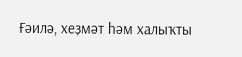Ғәилә, хеҙмәт һәм халыҡты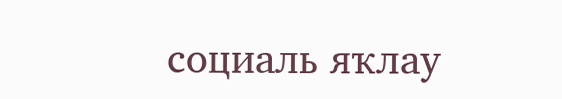социаль яҡлау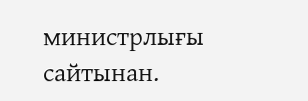министрлығы сайтынан.